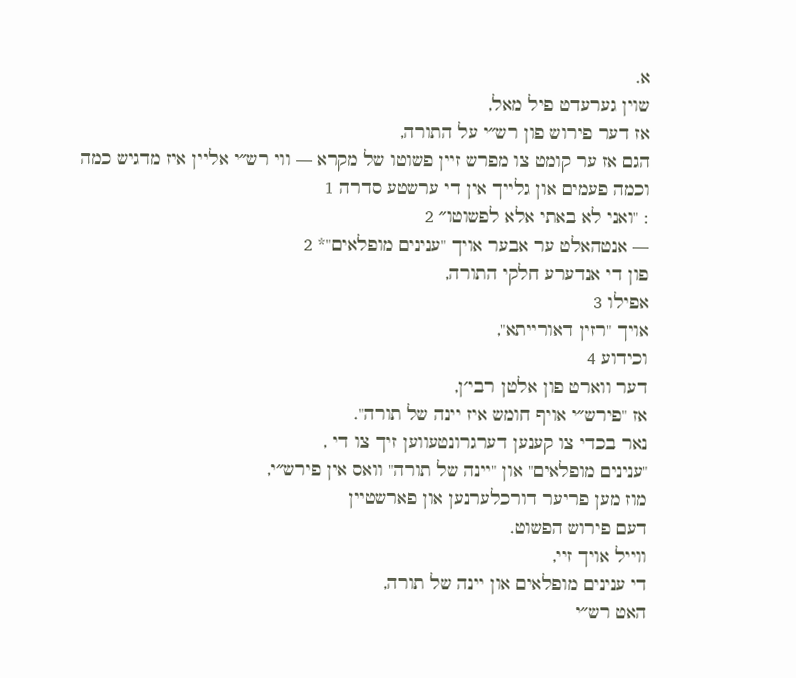א.
שוין גערעדט פיל מאל,
אז דער פירוש פון רש״י על התורה,
הגם אז ער קומט צו מפרש זיין פשוטו של מקרא — ווי רש״י אליין איז מדגיש כמה וכמה פעמים און גלייך אין די ערשטע סדרה 1
: "ואני לא באתי אלא לפשוטו״ 2
— אנטהאלט ער אבער אויך "ענינים מופלאים"* 2
פון די אנדערע חלקי התורה,
אפילו 3
אויך "רזין דאורייתא",
וכידוע 4
דער ווארט פון אלטן רבי׳ן,
אז "פירש״י אויף חומש איז יינה של תורה".
נאר בכדי צו קענען דערגרונטעווען זיך צו די ,
"ענינים מופלאים" און "יינה של תורה" וואס אין פירש״י,
מוז מען פריער דורכלערנען און פארשטיין
דעם פירוש הפשוט.
ווייל אויך זיי,
די ענינים מופלאים און יינה של תורה,
האט רש״י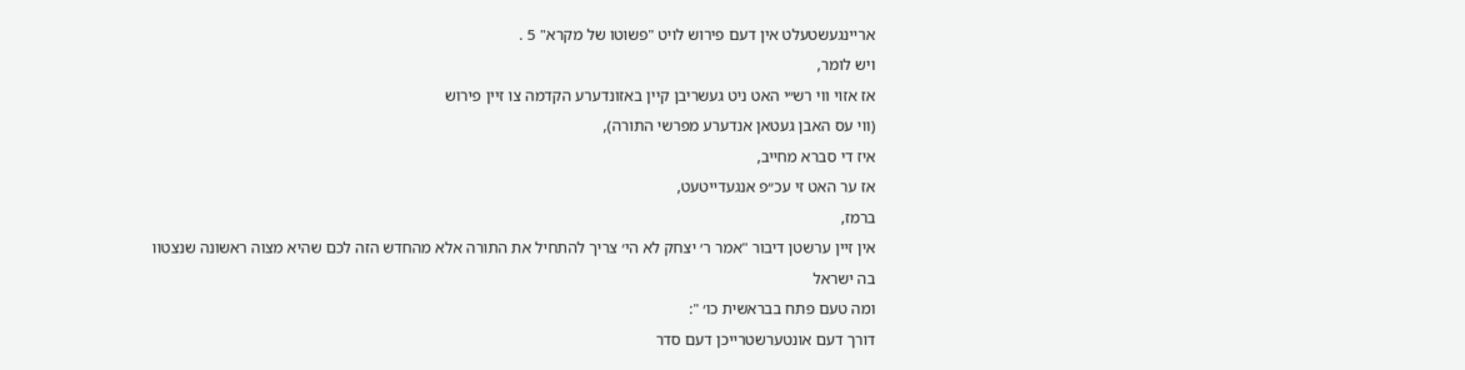אריינגעשטעלט אין דעם פירוש לויט "פשוטו של מקרא" 5 .
ויש לומר,
אז אזוי ווי רש״י האט ניט געשריבן קיין באזונדערע הקדמה צו זיין פירוש
(ווי עס האבן געטאן אנדערע מפרשי התורה),
איז די סברא מחייב,
אז ער האט זי עכ״פ אנגעדייטעט,
ברמז,
אין זיין ערשטן דיבור "אמר ר׳ יצחק לא הי׳ צריך להתחיל את התורה אלא מהחדש הזה לכם שהיא מצוה ראשונה שנצטוו בה ישראל
ומה טעם פתח בבראשית כו׳ ":
דורך דעם אונטערשטרייכן דעם סדר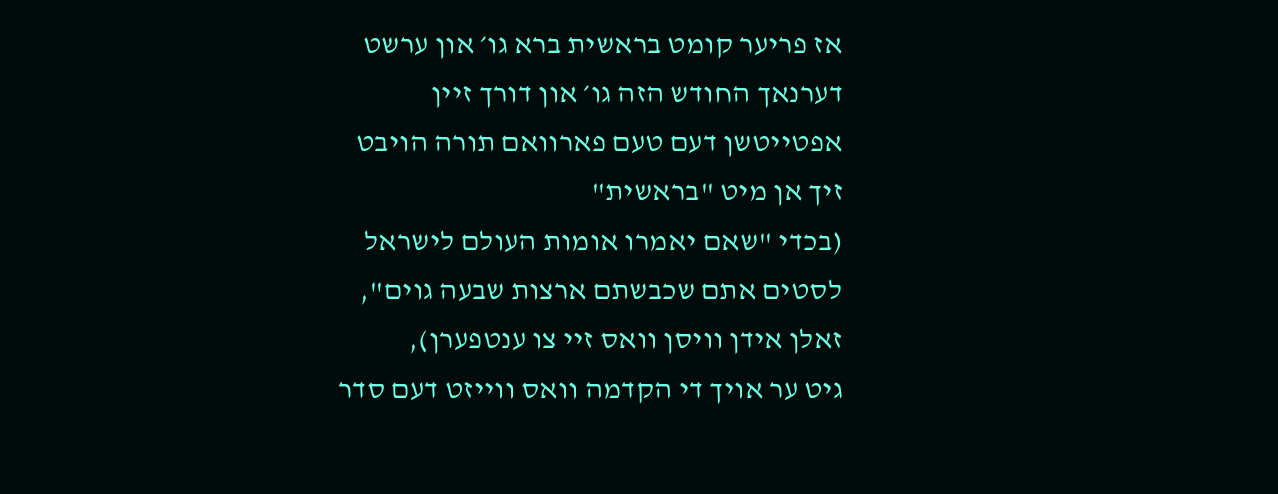אז פריער קומט בראשית ברא גו׳ און ערשט דערנאך החודש הזה גו׳ און דורך זיין אפטייטשן דעם טעם פארוואם תורה הויבט זיך אן מיט "בראשית"
(בכדי "שאם יאמרו אומות העולם לישראל לסטים אתם שכבשתם ארצות שבעה גוים",
זאלן אידן וויסן וואס זיי צו ענטפערן),
גיט ער אויך די הקדמה וואס ווייזט דעם סדר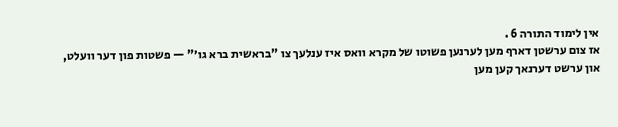אין לימוד התורה 6 .
אז צום ערשטן דארף מען לערנען פשוטו של מקרא וואס איז ענלעך צו "בראשית ברא גו׳" — פשטות פון דער וועלט,
און ערשט דערנאך קען מען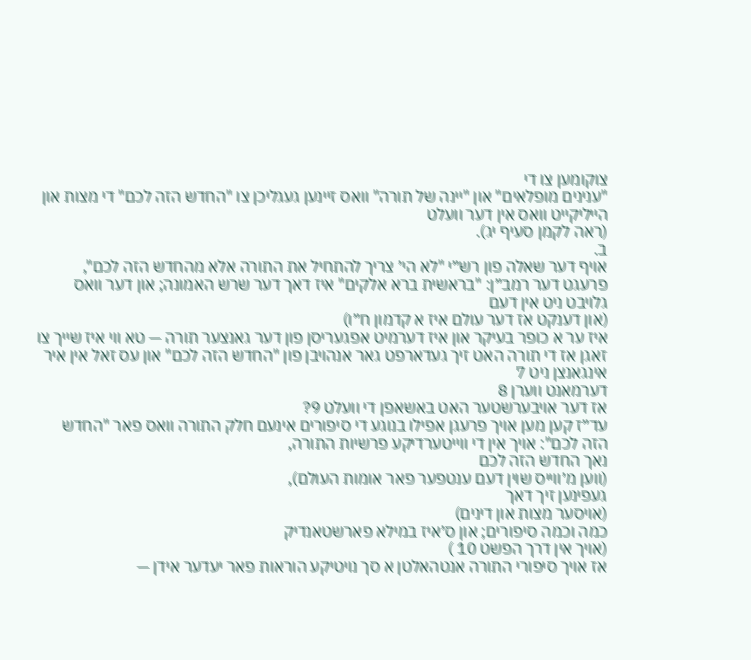צוקומען צו די
"ענינים מופלאים" און "יינה של תורה" וואס זיינען געגליכן צו "החדש הזה לכם" די מצות און הייליקייט וואס אין דער וועלט
(ראה לקמן סעיף יג).
ב.
אויף דער שאלה פון רש״י "לא הי׳ צריך להתחיל את התורה אלא מהחדש הזה לכם",
פרעגט דער רמב״ן: "בראשית ברא אלקים" איז דאך דער שרש האמונה; און דער וואס גלויבט ניט אין דעם
(און דענקט אז דער עולם איז א קדמון ח״ו)
איז ער א כופר בעיקר און איז דערמיט אפגעריסן פון דער גאנצער תורה — טא ווי איז שייך צו זאגן אז די תורה האט זיך געדארפט גאר אנהויבן פון "החדש הזה לכם" און עס זאל אין איר אינגאנצן ניט 7
דערמאנט ווערן 8
אז דער אויבערשטער האט באשאפן די וועלט 9?
עד״ז קען מען אויך פרעגן אפילו בנוגע די סיפורים אינעם חלק התורה וואס פאר "החדש הזה לכם": אויך אין די וױיטערדיקע פרשיות התורה,
נאך החדש הזה לכם
(װען מ׳וױיס שוין דעם ענטפער פאר אומות העולם),
געפינען זיך דאך
(אויסער מצות און דינים)
כמה וכמה סיפורים; און ס׳איז במילא פארשטאנדיק
(אויך אין דרך הפשט 10 )
אז אויך סיפורי התורה אנטהאלטן א סך נויטיקע הוראות פאר יעדער אידן —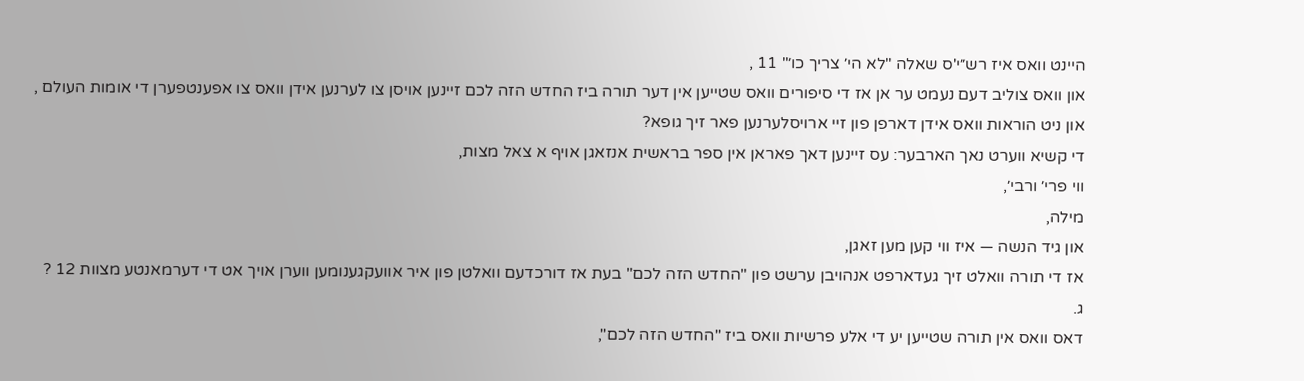היינט וואס איז רש״י'ס שאלה "לא הי׳ צריך כו׳" 11 ,
און וואס צוליב דעם נעמט ער אן אז די סיפורים וואס שטייען אין דער תורה ביז החדש הזה לכם זיינען אויסן צו לערנען אידן וואס צו אפענטפערן די אומות העולם ,
און ניט הוראות וואס אידן דארפן פון זיי ארויסלערנען פאר זיך גופא?
די קשיא ווערט נאך הארבער: עס זיינען דאך פאראן אין ספר בראשית אנזאגן אויף א צאל מצות,
ווי פרי׳ ורבי׳,
מילה,
און גיד הנשה — איז ווי קען מען זאגן,
אז די תורה וואלט זיך געדארפט אנהויבן ערשט פון "החדש הזה לכם" בעת אז דורכדעם וואלטן פון איר אוועקגענומען ווערן אויך אט די דערמאנטע מצוות 12 ?
ג.
דאס וואס אין תורה שטייען יע די אלע פרשיות וואס ביז "החדש הזה לכם",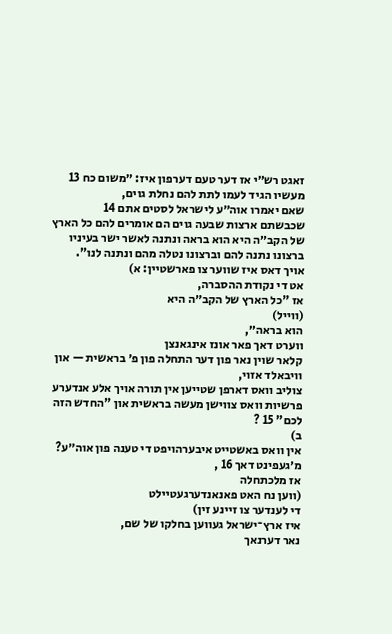זאגט רש״י אז דער טעם דערפון איז: ״משום כח 13
מעשיו הגיד לעמו לתת להם נחלת גוים,
שאם יאמרו אוה״ע לישראל לסטים אתם 14
שכבשתם ארצות שבעה גוים הם אומרים להם כל הארץ של הקב״ה היא הוא בראה ונתנה לאשר ישר בעיניו ברצונו נתנה להם וברצונו נטלה מהם ונתנה לנו".
אויך דאס איז שווער צו פארשטיין: א)
אט די נקודת ההסברה,
אז "כל הארץ של הקב״ה היא
(ווייל)
הוא בראה״,
ווערט דאך פאר אונז אינגאנצן
קלאר שוין נאר פון דער התחלה פון פ׳ בראשית — און וויבאלד אזוי,
צוליב וואס דארפן שטייען אין תורה אויך אלע אנדערע פרשיות וואס צווישן מעשה בראשית און "החדש הזה לכם" 15 ?
ב)
אין וואס באשטייט איבערהויפט די טענה פון אוה״ע?
מ׳געפינט דאך 16 ,
אז מלכתחלה
(ווען נח האט פאנאנדערגעטיילט
די לענדער צו זיינע זין)
איז ארץ־ישראל געווען בחלקו של שם,
נאר דערנאך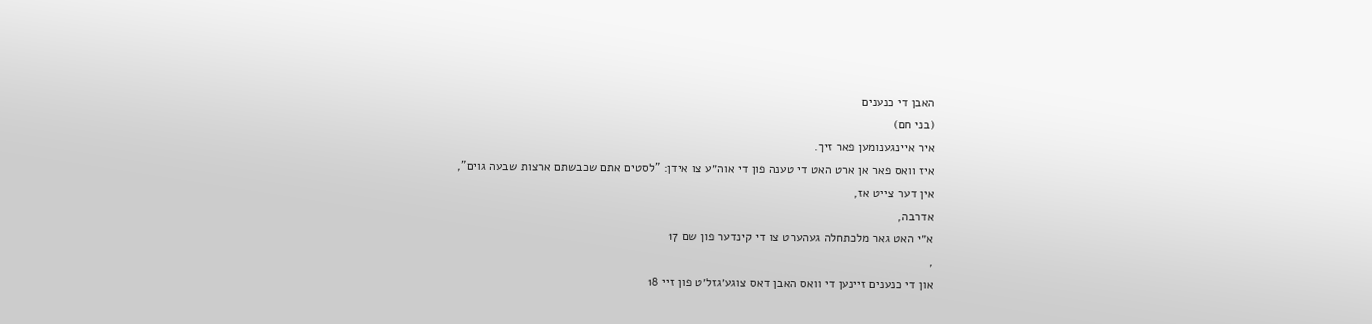האבן די כנענים
(בני חם)
איר איינגענומען פאר זיך.
איז וואס פאר אן ארט האט די טענה פון די אוה״ע צו אידן: "לסטים אתם שכבשתם ארצות שבעה גוים",
אין דער צייט אז,
אדרבה,
א״י האט גאר מלכתחלה געהערט צו די קינדער פון שם 17
,
און די כנענים זיינען די וואס האבן דאס צוגע׳גזל׳ט פון זיי 18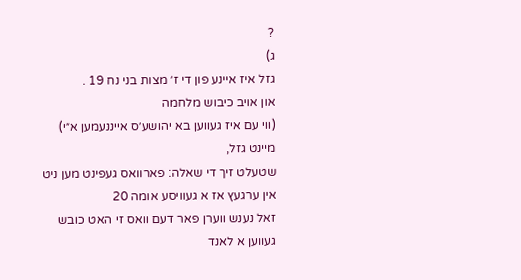?
ג)
גזל איז איינע פון די ז׳ מצות בני נח 19 .
און אויב כיבוש מלחמה
(ווי עם איז געווען בא יהושע׳ס אייננעמען א״י)
מיינט גזל,
שטעלט זיך די שאלה: פארוואס געפינט מען ניט אין ערגעץ אז א געוויסע אומה 20
זאל נענש ווערן פאר דעם וואס זי האט כובש געווען א לאנד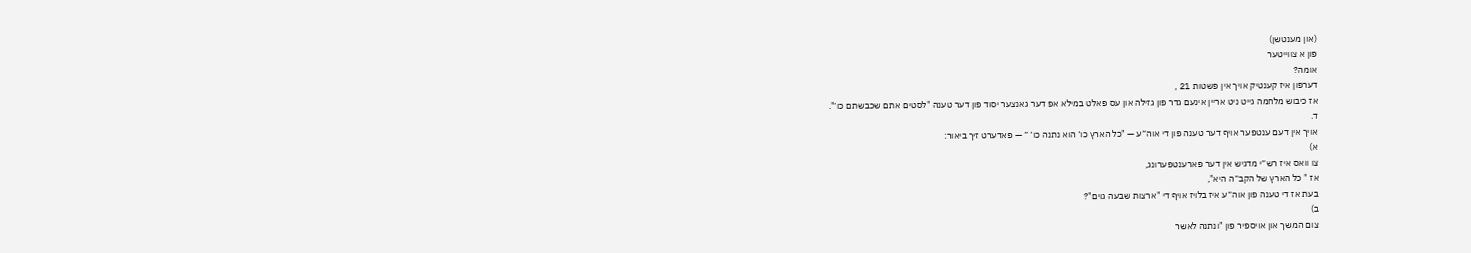(און מענטשן)
פון א צווייטער
אומה?
דערפון איז קענטיק אויך אין פשטות 21 ,
אז כיבוש מלחמה גייט ניט אריין אינעם גדר פון גזילה און עס פאלט במילא אפ דער גאנצער יסוד פון דער טענה "לסטים אתם שכבשתם כו׳".
ד.
אויך אין דעם ענטפער אויף דער טענה פון די אוה״ע — "כל הארץ כו׳ הוא נתנה כו׳ ״ — פאדערט זיך ביאור:
א)
צו וואס איז רש״י מדגיש אין דער פארענטפערונג,
אז " כל הארץ של הקב״ה היא",
בעת אז די טענה פון אוה״ע איז בלויז אויף די "ארצות שבעה גוים"?
ב)
צום המשך און אויספיר פון "ונתנה לאשר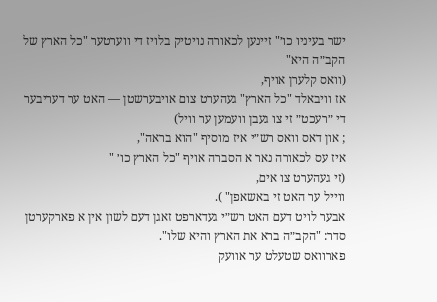ישר בעיניו כו׳" זיינען לכאורה נויטיק בלויז די ווערטער "כל הארץ של הקב״ה היא"
(וואס קלערן אויף,
אז וויבאלד "כל הארץ" געהערט צום אויבערשטן — האט ער דעריבער די ״רעכט״ זי צו געבן וועמען ער וויל)
; און דאס וואס רש״י איז מוסיף "הוא בראה",
איז עס לכאורה נאר א הסברה אויף "כל הארץ כו׳ "
(זי געהערט צו אים,
ווייל ער האט זי באשאפן" ).
אבער לויט דעם האט רש״י געדארפט זאגן דעם לשון אין א פארקערטן סדר: "הקב״ה ברא את הארץ והיא שלו".
פארוואס שטעלט ער אוועק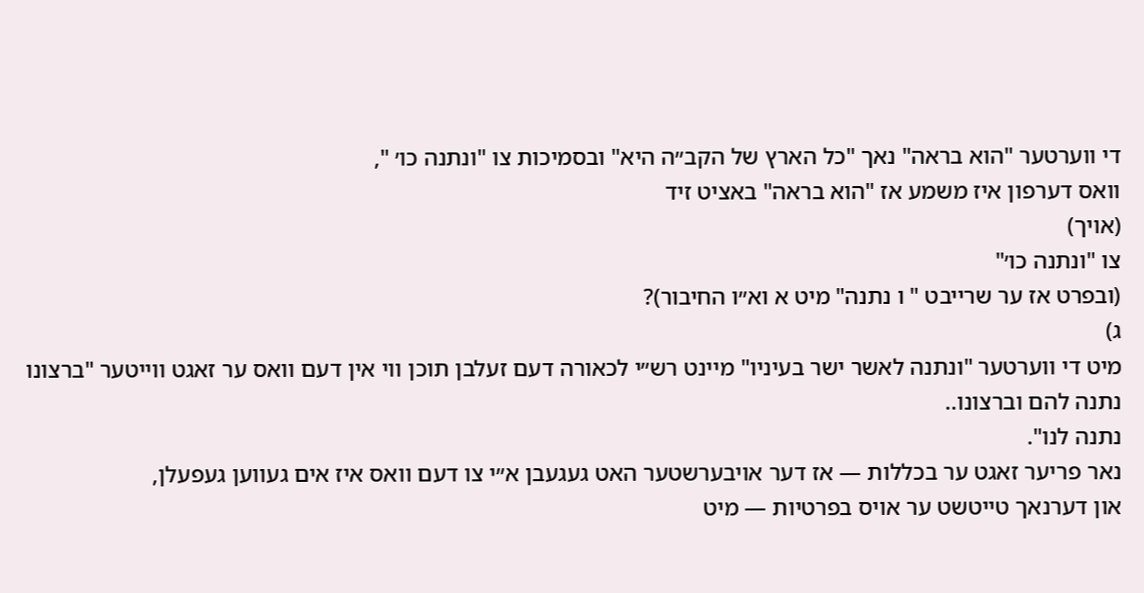די ווערטער "הוא בראה" נאך "כל הארץ של הקב״ה היא" ובסמיכות צו "ונתנה כו׳ ",
וואס דערפון איז משמע אז "הוא בראה" באציט זיד
(אויך)
צו "ונתנה כו׳"
(ובפרט אז ער שרייבט " ו נתנה" מיט א וא״ו החיבור)?
ג)
מיט די ווערטער "ונתנה לאשר ישר בעיניו" מיינט רש״י לכאורה דעם זעלבן תוכן ווי אין דעם וואס ער זאגט ווייטער "ברצונו נתנה להם וברצונו..
נתנה לנו".
נאר פריער זאגט ער בכללות — אז דער אויבערשטער האט געגעבן א״י צו דעם וואס איז אים געווען געפעלן,
און דערנאך טייטשט ער אויס בפרטיות — מיט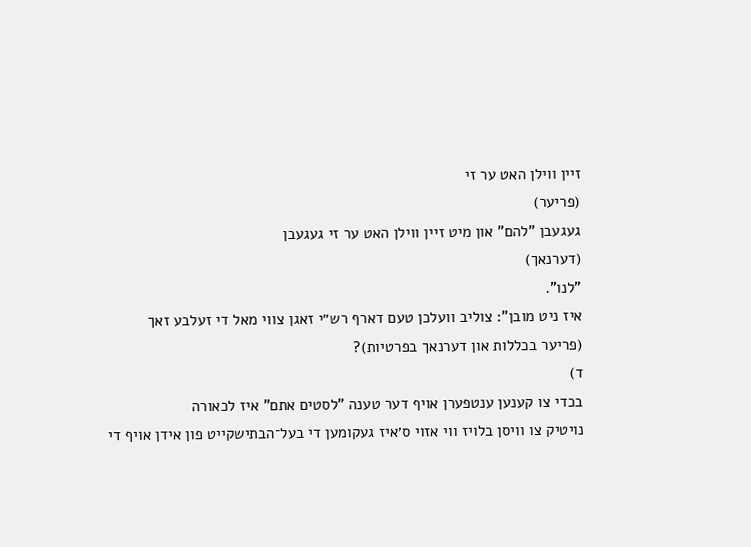זיין ווילן האט ער זי
(פריער)
געגעבן "להם" און מיט זיין ווילן האט ער זי געגעבן
(דערנאך)
"לנו".
איז ניט מובן": צוליב וועלכן טעם דארף רש״י זאגן צווי מאל די זעלבע זאך
(פריער בכללות און דערנאך בפרטיות)?
ד)
בכדי צו קענען ענטפערן אויף דער טענה "לסטים אתם" איז לכאורה
נויטיק צו וויסן בלויז ווי אזוי ס׳איז געקומען די בעל־הבתישקייט פון אידן אויף די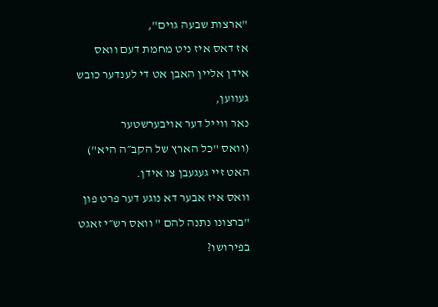"ארצות שבעה גוים",
אז דאס איז ניט מחמת דעם וואס אידן אליין האבן אט די לענדער כובש געווען,
נאר ווייל דער אויבערשטער
(וואס "כל הארץ של הקב״ה היא")
האט זיי געגעבן צו אידן.
וואס איז אבער דא נוגע דער פרט פון "ברצונו נתנה להם " וואס רש״י זאגט בפירושו?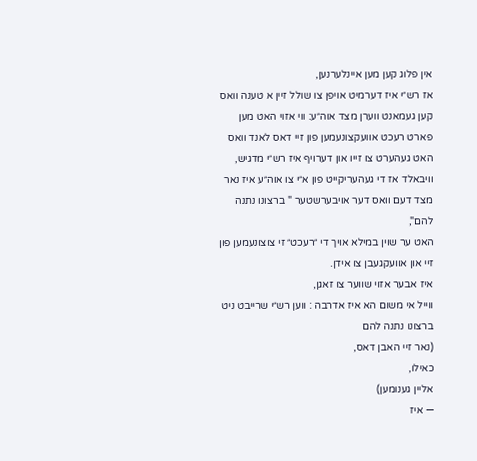אין פלוג קען מען איינלערנען,
אז רש״י איז דערמיט אויפן צו שולל זיין א טענה וואס קען געמאנט ווערן מצד אוה״ע: ווי אזוי האט מען פארט רעכט אוועקצונעמען פון זיי דאס לאנד וואס האט געהערט צו זייו און דערויף איז רש״י מדגיש,
וויבאלד אז די געהעריקייט פון א״י צו אוה״ע איז נאר מצד דעם וואס דער אויבערשטער " ברצונו נתנה להם",
האט ער שוין במילא אויך די ״רעכט״ זי צוצונעמען פון זיי און אוועקגעבן צו אידן.
איז אבער אזוי שווער צו זאגן,
ווייל אי משום הא איז אדרבה : ווען רש״י שרייבט ניט ברצונו נתנה להם
(נאר זיי האבן דאס,
כאילו,
אליין גענומען)
— איז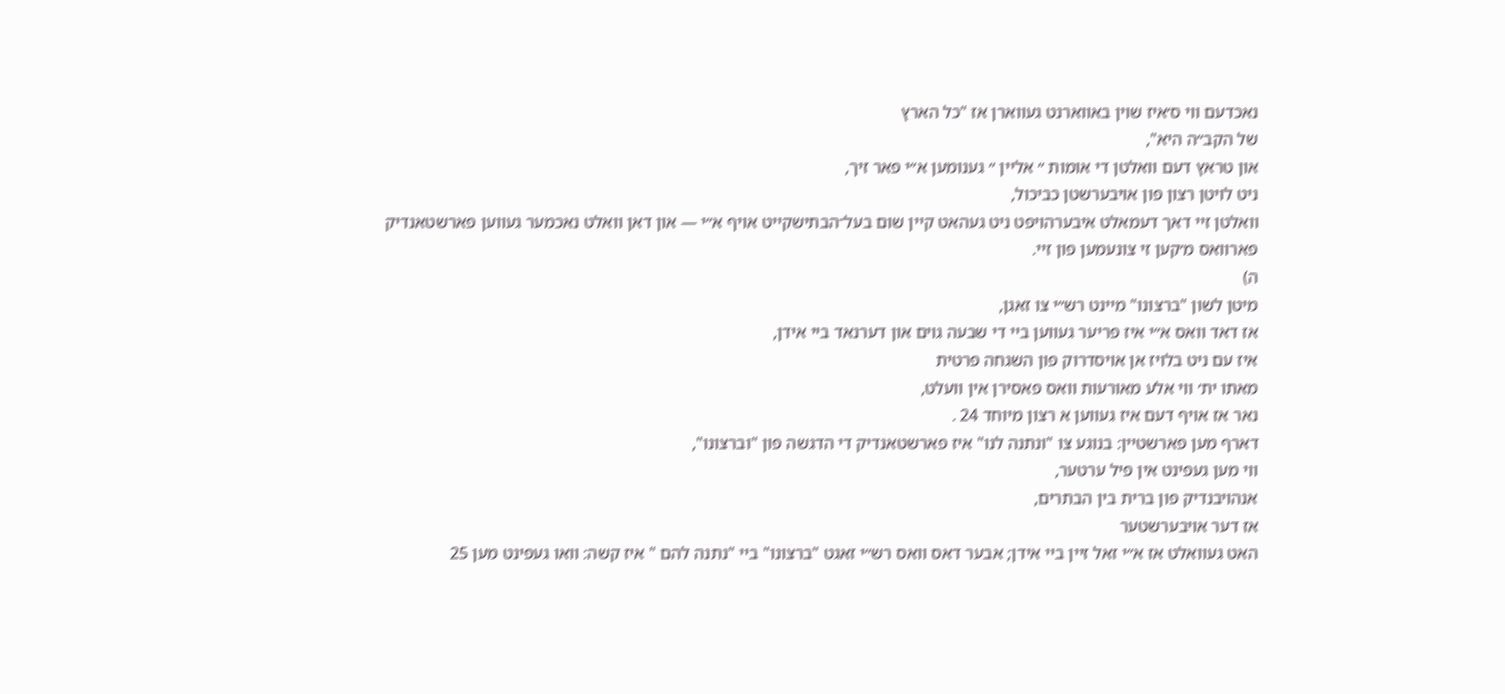נאכדעם ווי ס׳איז שוין באווארנט געווארן אז "כל הארץ
של הקב״ה היא",
און טראץ דעם וואלטן די אומות ״ אלײן ״ גענומען א״י פאר זיך,
ניט לויטן רצון פון אויבערשטן כביכול,
וואלטן זיי דאך דעמאלט איבערהויפט ניט געהאט קיין שום בעל־הבתישקייט אויף א״י — און דאן וואלט נאכמער געווען פארשטאנדיק
פארוואס מ׳קען זי צונעמען פון זיי.
ה)
מיטן לשון "ברצונו" מיינט רש״י צו זאגן,
אז דאד וואס א״י איז פריער געווען ביי די שבעה גוים און דערנאד ביי אידן,
איז עם ניט בלויז אן אויסדרוק פון השגחה פרטית
מאתו ית׳ ווי אלע מאורעות וואס פאסירן אין וועלט,
נאר אז אויף דעם איז געווען א רצון מיוחד 24 .
דארף מען פארשטיין: בנוגע צו "ונתנה לנו" איז פארשטאנדיק די הדגשה פון "וברצונו",
ווי מען געפינט אין פיל ערטער,
אנהויבנדיק פון ברית בין הבתרים,
אז דער אויבערשטער
האט געוואלט אז א״י זאל זיין ביי אידן; אבער דאס וואס רש״י זאגט "ברצונו" ביי "נתנה להם " איז קשה: וואו געפינט מען 25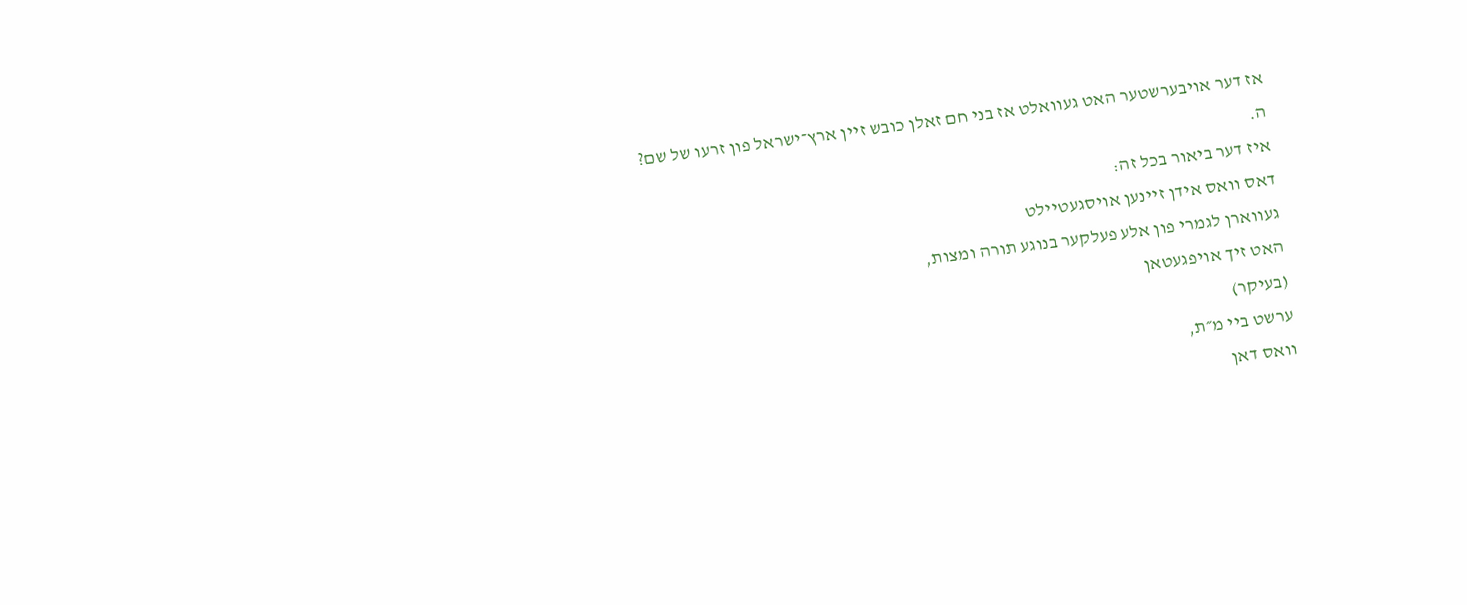אז דער אויבערשטער האט געוואלט אז בני חם זאלן כובש זיין ארץ־ישראל פון זרעו של שם?
ה.
איז דער ביאור בכל זה:
דאס וואס אידן זיינען אויסגעטיילט
געווארן לגמרי פון אלע פעלקער בנוגע תורה ומצות,
האט זיך אויפגעטאן
(בעיקר)
ערשט ביי מ״ת,
וואס דאן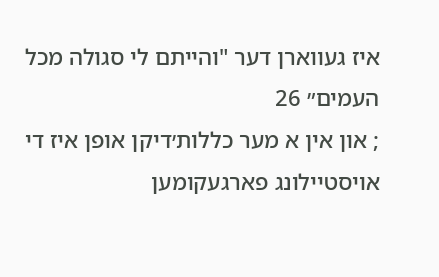איז געווארן דער "והייתם לי סגולה מכל העמים״ 26
; און אין א מער כללות׳דיקן אופן איז די אויסטיילונג פארגעקומען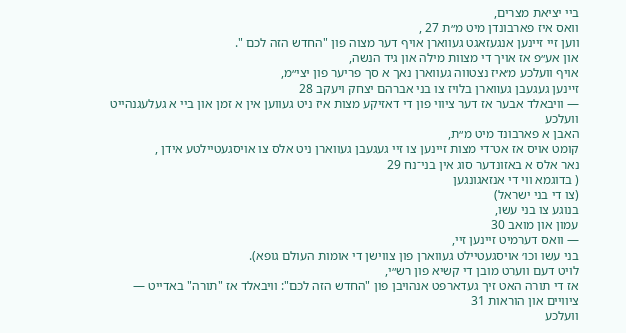ביי יציאת מצרים,
וואס איז פארבונדן מיט מ״ת 27 ,
ווען זיי זיינען אנגעזאגט געווארן אויף דער מצוה פון "החדש הזה לכם ".
און אע״פ אז אויך די מצוות מילה און גיד הנשה,
אויף וועלכע מ׳איז נצטווה געווארן נאך א סך פריער פון יצי״מ,
זײנען געגעבן געװארן בלויז צו בני אברהם יצחק ויעקב 28
— וויבאלד אבער אז דער ציווי פון די דאזיקע מצות איז ניט געווען אין א זמן און ביי א געלעגנהייט וועלכע
האבן א פארבונד מיט מ״ת,
קומט אויס אז אט־די מצות זיינען צו זיי געגעבן געווארן ניט אלס צו אויסגעטיילטע אידן ,
נאר אלס א באזונדער סוג אין בני־נח 29
( בדוגמא ווי די אנזאגונגען
(צו די בני ישראל)
בנוגע צו בני עשו,
עמון און מואב 30
— וואס דערמיט זיינען זיי,
בני עשו וכו׳ אויסגעטיילט געווארן פון צווישן די אומות העולם גופא).
לויט דעם ווערט מובן די קשיא פון רש״י,
אז די תורה האט זיך געדארפט אנהויבן פון "החדש הזה לכם": וויבאלד אז "תורה" באדייט — ציוויים און הוראות 31
וועלכע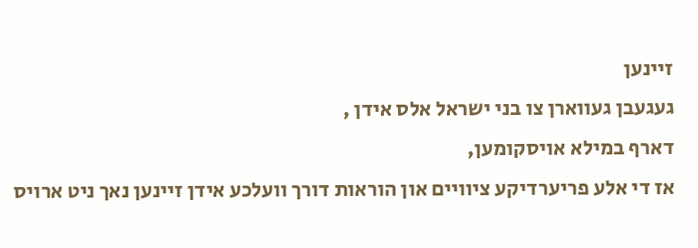זיינען
געגעבן געווארן צו בני ישראל אלס אידן ,
דארף במילא אויסקומען,
אז די אלע פריערדיקע ציוויים און הוראות דורך וועלכע אידן זיינען נאך ניט ארויס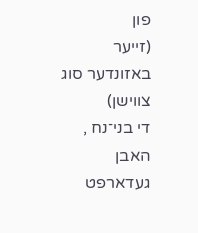פון
(זייער באזונדער סוג צווישן)
די בני־נח ,
האבן געדארפט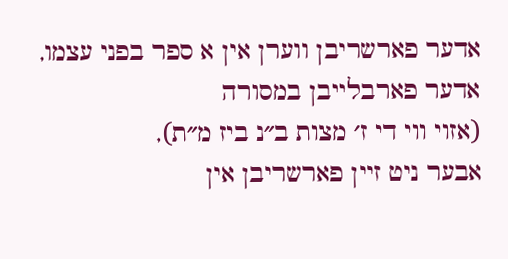אדער פארשריבן ווערן אין א ספר בפני עצמו,
אדער פארבלייבן במסורה
(אזוי ווי די ז׳ מצות ב״נ ביז מ״ת),
אבער ניט זיין פארשריבן אין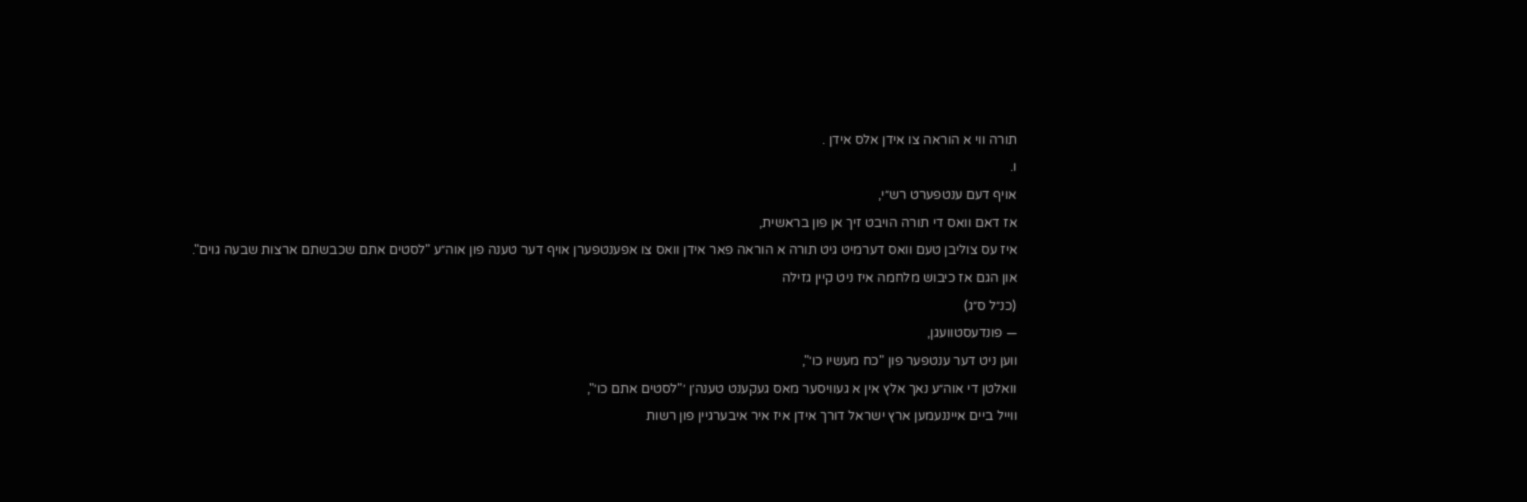תורה ווי א הוראה צו אידן אלס אידן .
ו.
אויף דעם ענטפערט רש״י,
אז דאם וואס די תורה הויבט זיך אן פון בראשית,
איז עס צוליבן טעם וואס דערמיט גיט תורה א הוראה פאר אידן וואס צו אפענטפערן אויף דער טענה פון אוה״ע "לסטים אתם שכבשתם ארצות שבעה גוים".
און הגם אז כיבוש מלחמה איז ניט קיין גזילה
(כנ״ל ס״ג)
— פונדעסטוועגן,
ווען ניט דער ענטפער פון "כח מעשיו כו׳",
וואלטן די אוה״ע נאך אלץ אין א געוויסער מאס געקענט טענה׳ן ׳"לסטים אתם כו׳",
ווייל ביים אייננעמען ארץ ישראל דורך אידן איז איר איבערגיין פון רשות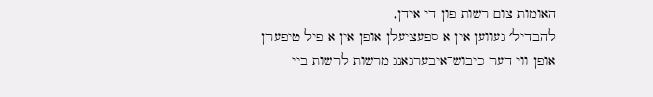האומות צום רשות פון די אידן,
להבדיל׳ געווען אין א ספעציעלן אופן אין א פיל טיפערן אופן ווי דער כיבוש־איבערגאנג מרשות לרשות ביי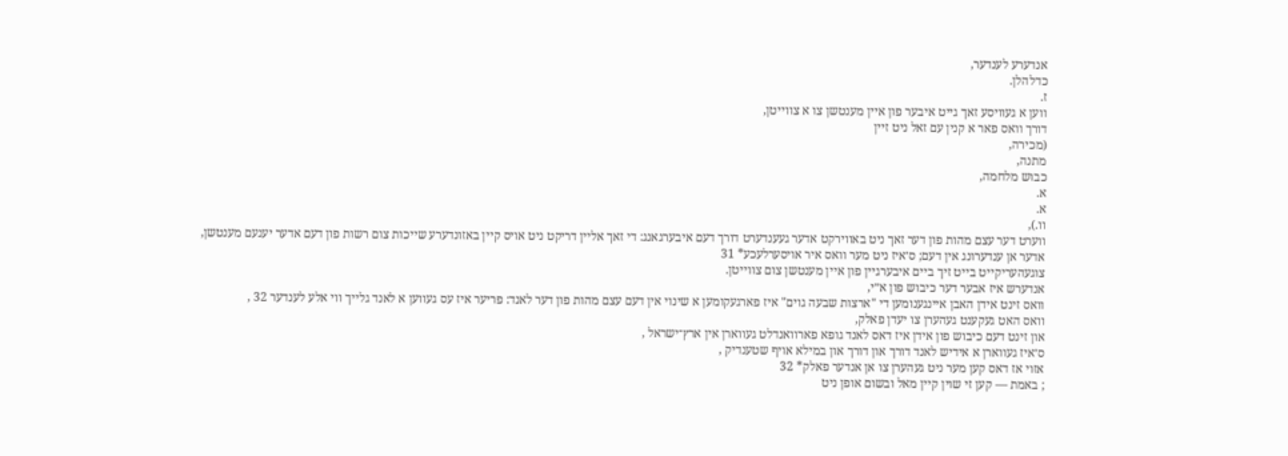אנדערע לענדער,
כדלהלן.
ז.
ווען א געוויסע זאך גייט איבער פון איין מענטשן צו א צווייטן,
דורך וואס פאר א קנין עם זאל ניט זיין
(מכירה,
מתנה,
כבוש מלחמה,
א.
א.
וו.),
ווערט דער עצם מהות פון דער זאך ניט באווירקט אדער געענדערט דורך דעם איבערגאנג: די זאך אליין דריקט ניט אויס קיין באזונדערע שייכות צום רשות פון דעם אדער יענעם מענטשן,
אדער אן ענדערונג אין דעם; ס׳איז ניט מער וואס איר אויסערלעכע* 31
צוגעהעריקייט בייט זיך ביים איבערגיין פון איין מענטשן צום צווייטן.
אנדערש איז אבער דער כיבוש פון א״י,
וואס זינט אידן האבן איינגענומען די "ארצות שבעה גוים" איז פארגעקומען א שינוי אין דעם עצם מהות פון דער לאנד: פריער איז עס געווען א לאנד גלייך ווי אלע לענדער 32 ,
וואס האט געקענט געהערן צו יעדן פאלק,
און זינט דעם כיבוש פון אידן איז דאס לאנד גופא פארוואנדלט געווארן אין ארץ־ישראל ,
ס׳איז געווארן א אידיש לאנד דורך און דורך און במילא אויף שטענדיק ,
אזוי אז דאס קען מער ניט געהערן צו אן אנדער פאלק* 32
; באמת — קען זי שוין קיין מאל ובשום אופן ניט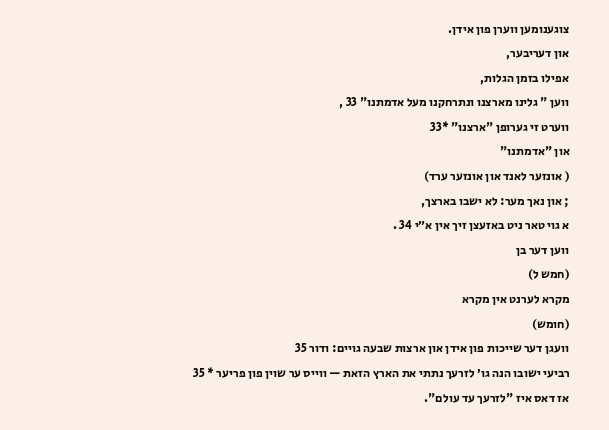צוגענומען ווערן פון אידן.
און דעריבער,
אפילו בזמן הגלות,
ווען " גלינו מארצנו ונתרחקנו מעל אדמתנו" 33 ,
ווערט זי גערופן "ארצנו" *33
און "אדמתנו"
( אונזער לאנד און אונזער ערד)
; און נאך מער: לא ישבו בארצך,
א גוי טאר ניט באזעצן זיך אין א״י 34 .
ווען דער בן
(חמש ל)
מקרא לערנט אין מקרא
(חומש)
וועגן דער שייכות פון אידן און ארצות שבעה גויים: ודור 35
רביעי ישובו הנה גו׳ לזרעך נתתי את הארץ הזאת — ווייס ער שוין פון פריער * 35
אז דאס איז "לזרעך עד עולם".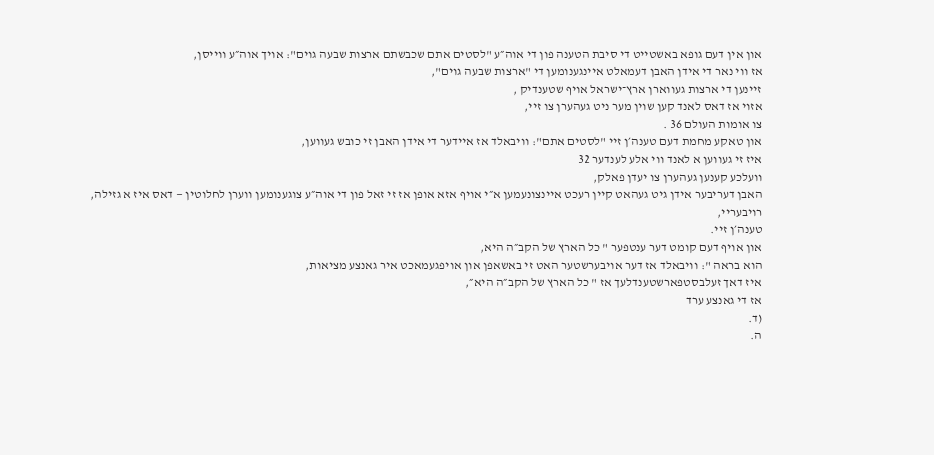און אין דעם גופא באשטייט די סיבת הטענה פון די אוה״ע "לסטים אתם שכבשתם ארצות שבעה גוים": אויך אוה״ע ווייסן,
אז ווי נאר די אידן האבן דעמאלט איינגענומען די "ארצות שבעה גוים",
זיינען די ארצות געווארן ארץ־ישראל אויף שטענדיק ,
אזוי אז דאס לאנד קען שוין מער ניט געהערן צו זיי,
צו אומות העולם 36 .
און טאקע מחמת דעם טענה׳ן זיי "לסטים אתם": וויבאלד אז איידער די אידן האבן זי כובש געווען,
איז זי געווען א לאנד ווי אלע לענדער 32
וועלכע קענען געהערן צו יעדן פאלק,
האבן דעריבער אידן גיט געהאט קיין רעכט איינצונעמען א״י אויף אזא אופן אז זי זאל פון די אוה״ע צוגענומען ווערן לחלוטין — דאס איז א גזילה,
רויבעריי,
טענה׳ן זיי.
און אויף דעם קומט דער ענטפער " כל הארץ של הקב״ה היא,
הוא בראה ": וויבאלד אז דער אויבערשטער האט זי באשאפן און אויפגעמאכט איר גאנצע מציאות,
איז דאך זעלבסטפארשטענדלעך אז " כל הארץ של הקב״ה היא״,
אז די גאנצע ערד
(ד.
ה.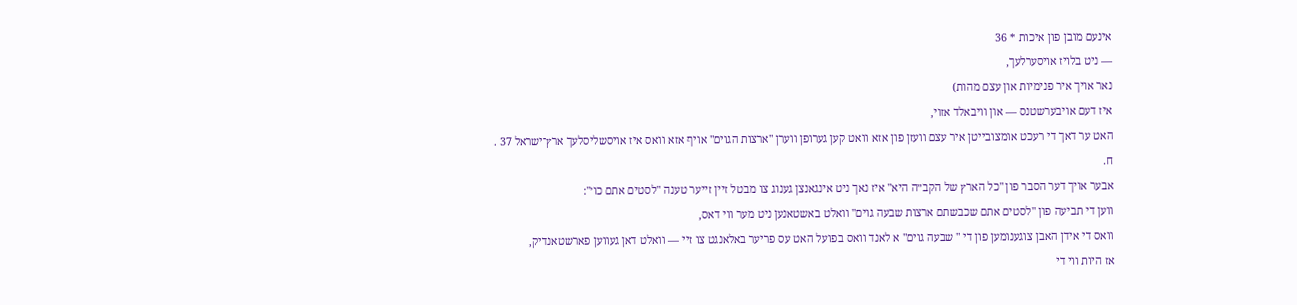אינעם מובן פון איכות * 36
— ניט בלויז אויסערלעך,
נאר אויך איר פנימיות און עצם מהות)
איז דעם אויבערשטנס — און וויבאלד אזוי,
האט ער דאך די רעכט אומצובייטן איר עצם וועזן פון אזא וואט קען גערופן ווערן "ארצות הגוים" אויף אזא וואס איז אויסשליסלעך ארץ־ישראל 37 .
ח.
אבער אויך דער הסבר פון "כל הארץ של הקב״ה היא" איז נאך ניט אינגאנצן גענוג צו מבטל זיין זייער טענה "לסטים אתם כו׳":
ווען די תביעה פון "לסטים אתם שכבשתם ארצות שבעה גוים" וואלט באשטאנען ניט מער ווי דאס,
וואס די אידן האבן צוגענומען פון די " שבעה גוים" א לאנד וואס בפועל האט עס פריער באלאנגט צו זיי — וואלט דאן געווען פארשטאנדיק,
אז היות ווי די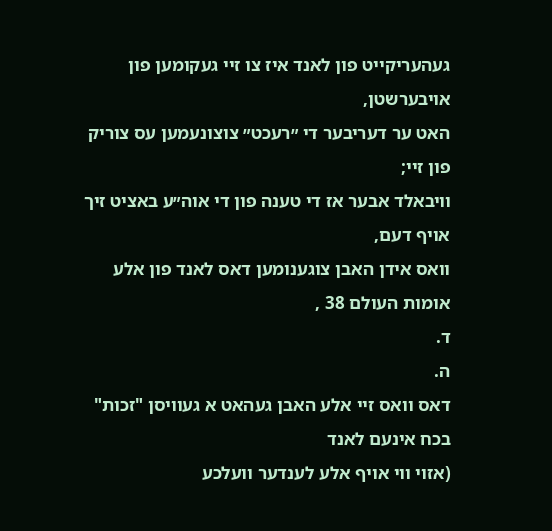געהעריקייט פון לאנד איז צו זיי געקומען פון אויבערשטן,
האט ער דעריבער די ״רעכט״ צוצונעמען עס צוריק פון זיי;
וויבאלד אבער אז די טענה פון די אוה״ע באציט זיך אויף דעם,
וואס אידן האבן צוגענומען דאס לאנד פון אלע אומות העולם 38 ,
ד.
ה.
דאס וואס זיי אלע האבן געהאט א געוויסן "זכות" בכח אינעם לאנד
(אזוי ווי אויף אלע לענדער וועלכע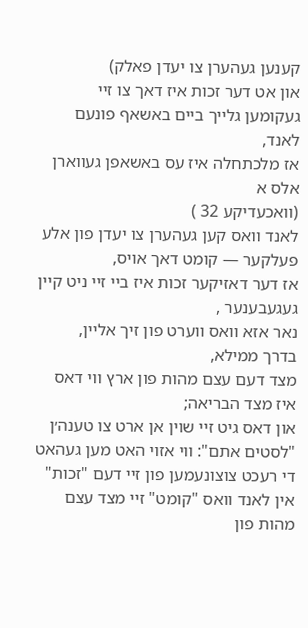קענען געהערן צו יעדן פאלק)
און אט דער זכות איז דאך צו זיי געקומען גלייך ביים באשאף פונעם לאנד,
אז מלכתחלה איז עס באשאפן געווארן אלס א
(וואכעדיקע 32 )
לאנד וואס קען געהערן צו יעדן פון אלע פעלקער — קומט דאך אויס,
אז דער דאזיקער זכות איז ביי זיי ניט קיין געגעבענער ,
נאר אזא וואס ווערט פון זיך אליין,
בדרך ממילא,
מצד דעם עצם מהות פון ארץ ווי דאס איז מצד הבריאה;
און דאס גיט זיי שוין אן ארט צו טענה׳ן "לסטים אתם": ווי אזוי האט מען געהאט די רעכט צוצונעמען פון זיי דעם "זכות" אין לאנד וואס "קומט" זיי מצד עצם מהות פון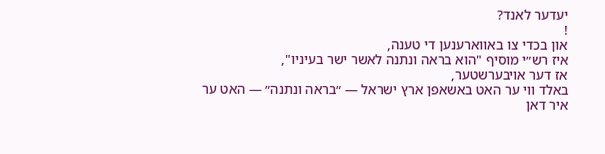יעדער לאנד?
!
און בכדי צו באווארענען די טענה,
איז רש״י מוסיף "הוא בראה ונתנה לאשר ישר בעיניו",
אז דער אויבערשטער,
באלד ווי ער האט באשאפן ארץ ישראל — ״בראה ונתנה״ — האט ער איר דאן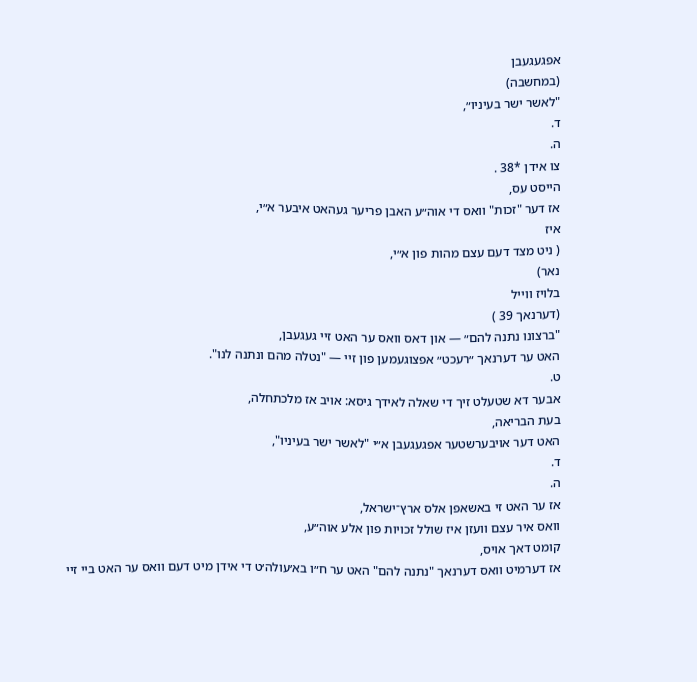אפגעגעבן
(במחשבה)
"לאשר ישר בעיניו״,
ד.
ה.
צו אידן *38 .
הייסט עס,
אז דער "זכות" וואס די אוה״ע האבן פריער געהאט איבער א״י,
איז
( ניט מצד דעם עצם מהות פון א״י,
נאר)
בלויז ווייל
(דערנאך 39 )
"ברצונו נתנה להם״ — און דאס וואס ער האט זיי געגעבן,
האט ער דערנאך ״רעכט״ אפצוגעמען פון זיי — "נטלה מהם ונתנה לנו".
ט.
אבער דא שטעלט זיך די שאלה לאידך גיסא: אויב אז מלכתחלה,
בעת הבריאה,
האט דער אויבערשטער אפגעגעבן א״י "לאשר ישר בעיניו",
ד.
ה.
אז ער האט זי באשאפן אלס ארץ־ישראל,
וואס איר עצם וועזן איז שולל זכויות פון אלע אוה״ע,
קומט דאך אויס,
אז דערמיט וואס דערנאך "נתנה להם" האט ער ח״ו בא׳עולה׳ט די אידן מיט דעם וואס ער האט ביי זיי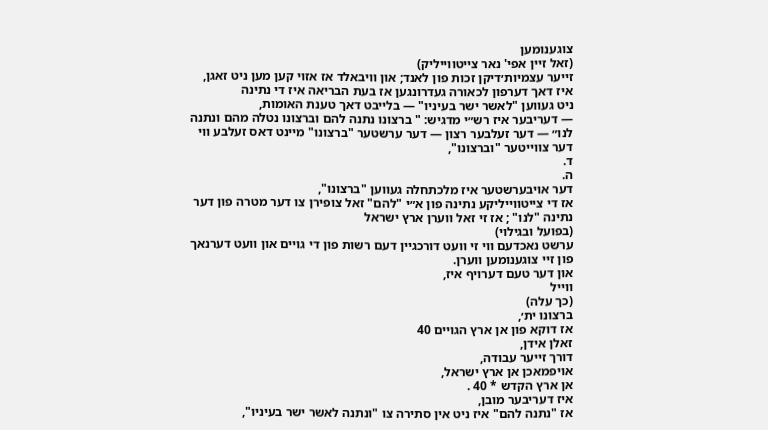צוגענומען
(זאל זיין אפי' נאר צייטווייליק)
זייער עצמיות׳דיקן זכות פון לאנד; און וויבאלד אז אזוי קען מען ניט זאגן,
איז דאך דערפון לכאורה געדרונגען אז בעת הבריאה איז די נתינה
ניט געווען "לאשר ישר בעיניו" — בלייבט דאך טענת האומות,
— דעריבער איז רש״י מדגיש: " ברצונו נתנה להם וברצונו נטלה מהם ונתנה לנו״ — דער זעלבער רצון — דער ערשטער "ברצונו" מיינט דאס זעלבע ווי דער צווייטער "וברצונו",
ד.
ה.
דער אויבערשטער איז מלכתחלה געווען "ברצונו",
אז די צייטווייליקע נתינה פון א״י "להם" זאל צופירן צו דער מטרה פון דער נתינה "לנו" ; אז זי זאל ווערן ארץ ישראל
(בפועל ובגילוי)
ערשט נאכדעם ווי זי וועט דורכגיין דעם רשות פון די גויים און וועט דערנאך פון זיי צוגענומען ווערן.
און דער טעם דערויף איז,
ווייל
(כך עלה)
ברצונו ית׳,
אז דוקא פון אן ארץ הגויים 40
זאלן אידן,
דורך זייער עבודה,
אויפמאכן אן ארץ ישראל,
אן ארץ הקדש * 40 .
איז דעריבער מובן,
אז "נתנה להם" איז ניט אין סתירה צו "ונתנה לאשר ישר בעיניו",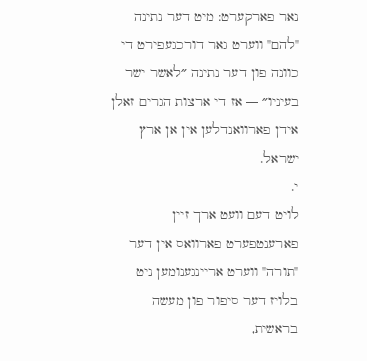נאר פארקערט: מיט דער נתינה "להם" ווערט גאר דורכגעפירט די כוונה פון דער נתינה ״לאשר ישר בעיניו״ — אז די ארצות הגרים זאלן אידן פארוואנדלען אין אן ארץ ישראל.
י.
לויט דעם וועט ארך זיין פארענטפערט פארוואס אין דער "תורה" ווערט אריינגענומען ניט בלויז דער סיפור פון מעשה בראשית,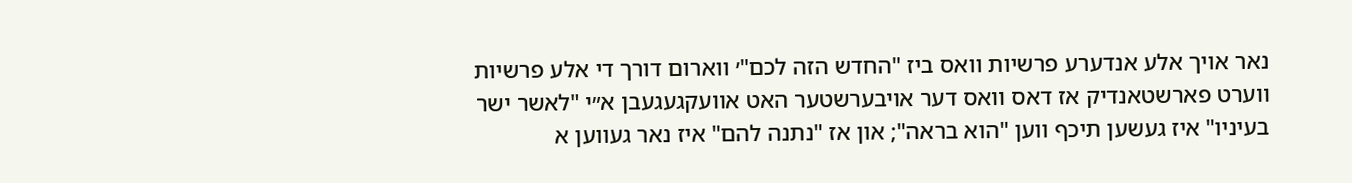נאר אויך אלע אנדערע פרשיות וואס ביז "החדש הזה לכם"׳ ווארום דורך די אלע פרשיות ווערט פארשטאנדיק אז דאס וואס דער אויבערשטער האט אוועקגעגעבן א״י "לאשר ישר בעיניו" איז געשען תיכף ווען "הוא בראה"; און אז "נתנה להם" איז נאר געווען א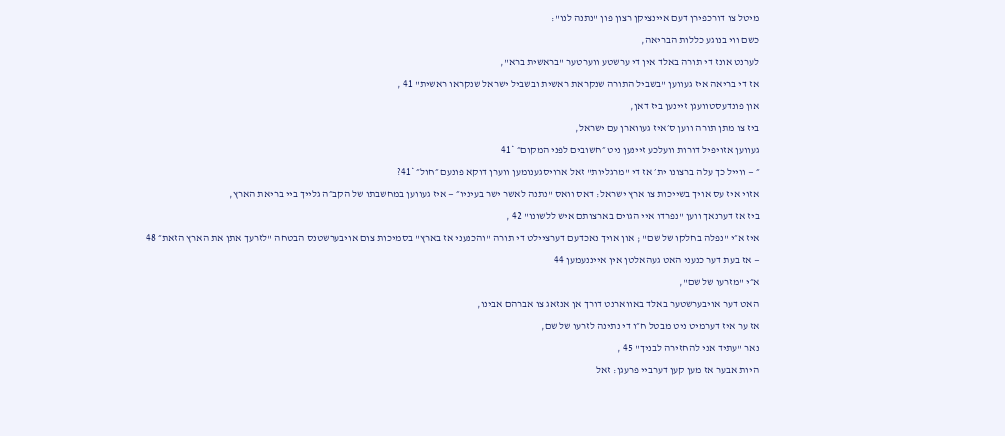מיטל צו דורכפירן דעם איינציקן רצון פון "נתנה לנו":
כשם ווי בנוגע כללות הבריאה,
לערנט אונז די תורה באלד אין די ערשטע ווערטער "בראשית ברא",
אז די בריאה איז געווען "בשביל התורה שנקראת ראשית ובשביל ישראל שנקראו ראשית" 41 ,
און פונדעסטוועגן זיינען ביז דאן,
ביז צו מתן תורה ווען ס׳איז געווארן עם ישראל,
געווען אזויפיל דורות וועלכע זיינען ניט ״חשובים לפני המקום״ *41
״ — ווייל כך עלה ברצונו ית׳ אז די "מרגליות" זאל ארויסגענומען ווערן דוקא פונעם ״חול״ *41?
אזוי איז עס אויך בשייכות צו ארץ ישראל: דאס וואס "נתנה לאשר ישר בעיניו״ — איז געווען במחשבתו של הקב״ה גלייך ביי בריאת הארץ,
ביז אז דערנאך ווען "נפרדו איי הגוים בארצותם איש ללשונו" 42 ,
איז א״י "נפלה בחלקו של שם" ; און אויך נאכדעם דערציילט די תורה "והכנעני אז בארץ" בסמיכות צום אויבערשטנס הבטחה "לזרעך אתן את הארץ הזאת״ 48
— אז בעת דער כנעני האט געהאלטן אין אייננעמען 44
א״י "מזרעו של שם",
האט דער אויבערשטער באלד באווארנט דורך אן אנזאג צו אברהם אבינו,
אז ער איז דערמיט ניט מבטל ח״ו די נתינה לזרעו של שם,
נאר "עתיד אני להחזירה לבניך" 45 ,
היות אבער אז מען קען דערביי פרעגן: זאל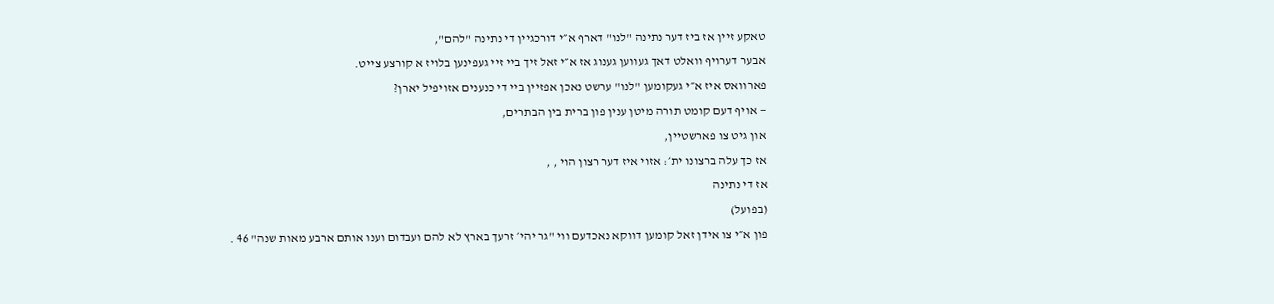טאקע זיין אז ביז דער נתינה "לנו" דארף א״י דורכגיין די נתינה "להם",
אבער דערויף וואלט דאך געווען גענוג אז א״י זאל זיך ביי זיי געפינען בלויז א קורצע צייט.
פארוואס איז א״י געקומען "לנו" ערשט נאכן אפזיין ביי די כנענים אזויפיל יארן?
— אויף דעם קומט תורה מיטן ענין פון ברית בין הבתרים,
און גיט צו פארשטיין,
אז כך עלה ברצונו ית׳: אזוי איז דער רצון הוי , ,
אז די נתינה
(בפועל)
פון א״י צו אידן זאל קומען דווקא נאכדעם ווי "גר יהי׳ זרעך בארץ לא להם ועבדום וענו אותם ארבע מאות שנה" 46 .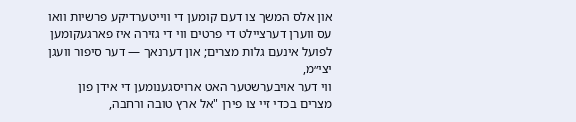און אלס המשך צו דעם קומען די ווייטערדיקע פרשיות וואו עס ווערן דערציילט די פרטים ווי די גזירה איז פארגעקומען לפועל אינעם גלות מצרים; און דערנאך — דער סיפור וועגן יצי״מ,
ווי דער אויבערשטער האט ארויסגענומען די אידן פון מצרים בכדי זיי צו פירן "אל ארץ טובה ורחבה,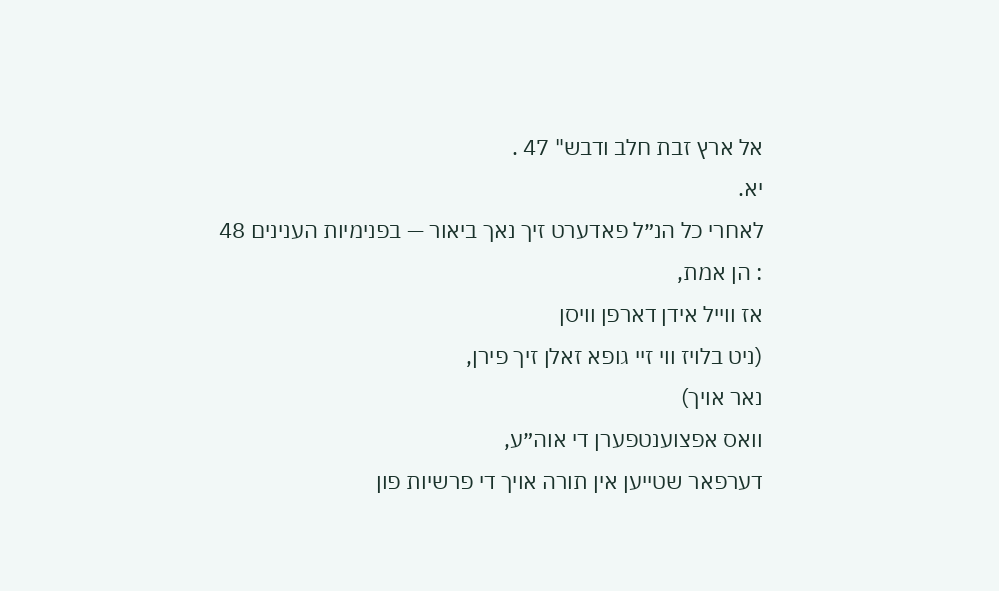אל ארץ זבת חלב ודבש" 47 .
יא.
לאחרי כל הנ״ל פאדערט זיך נאך ביאור — בפנימיות הענינים 48
: הן אמת,
אז ווייל אידן דארפן וויסן
(ניט בלויז ווי זיי גופא זאלן זיך פירן,
נאר אויך)
וואס אפצוענטפערן די אוה״ע,
דערפאר שטייען אין תורה אויך די פרשיות פון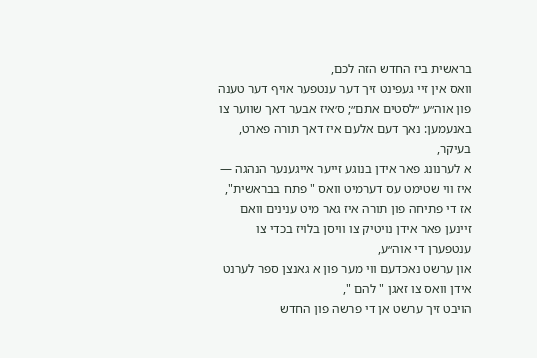בראשית ביז החדש הזה לכם,
וואס אין זיי געפינט זיך דער ענטפער אויף דער טענה פון אוה״ע ״לסטים אתם״; ס׳איז אבער דאך שווער צו באנעמען: נאך דעם אלעם איז דאך תורה פארט,
בעיקר,
א לערנונג פאר אידן בנוגע זייער אייגענער הנהגה — איז ווי שטימט עס דערמיט וואס " פתח בבראשית",
אז די פתיחה פון תורה איז גאר מיט ענינים וואם זיינען פאר אידן נויטיק צו וויסן בלויז בכדי צו ענטפערן די אוה״ע,
און ערשט נאכדעם ווי מער פון א גאנצן ספר לערנט אידן וואס צו זאגן " להם ",
הויבט זיך ערשט אן די פרשה פון החדש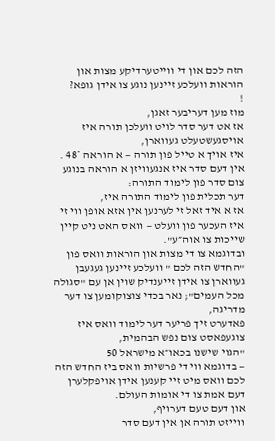הזה לכם און די ווייטערדיקע מצות און הוראות וועלכע זיינען נוגע צו אידן גופא?
!
מוז מען דעריבער זאגן,
אז אט דער סדר לויט וועלכן תורה איז אויסגעשטעלט געווארן,
איז אויך א טייל פון תורה — א הוראה *48 .
אין דעם סדר איז אנגעוויזן א הוראה בנוגע צום סדר פון לימוד התורה:
דער תכלית פון לימוד התורה איז,
אז א איד זאל זי לערנען אין אזא אופן ווי זי איז העכער פון וועלט — וואס האט ניט קיין שייכות צו אוה״ע".
ובדוגמא צו די מצות און הוראות וואס פון "החדש הזה לכם " וועלכע זיינען געגעבן געווארן צו אידן זייענדיק שוין אן עם "סגולה מכל העמים"; נאר בכדי צוצוקומען צו דער מדריגה,
פאדערט זיך פריער דער לימוד וואס איז צוגעפאסט צום נפש הבהמית,
"הגוי שישנו בכאו״א מישראל 50
— בדוגמא ווי די פרשיות וואס ביז החדש הזה לכם וואס מיט זיי קענען אידן אויפקלערן דעם אמת צו די אומות העולם.
און דעם טעם דערויף,
ווייזט תורה אן אין דעם סדר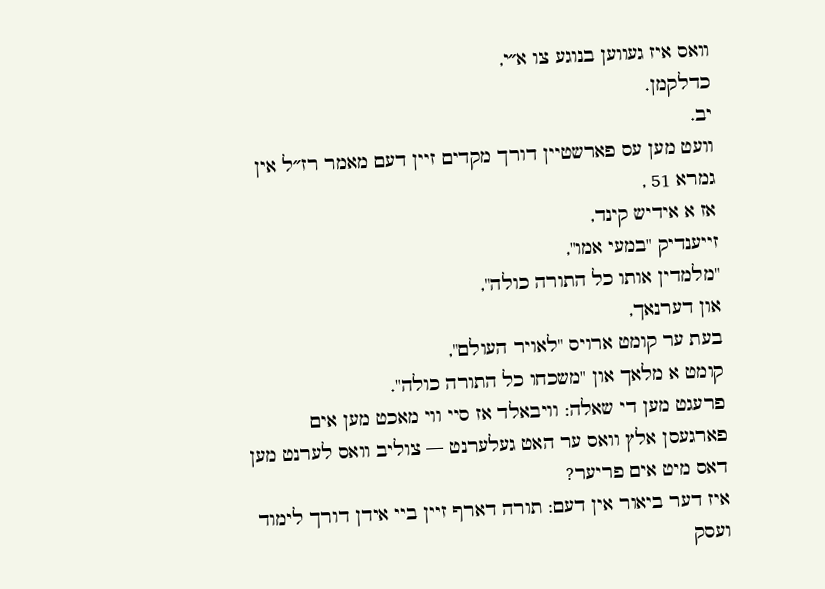וואס איז געווען בנוגע צו א״י,
כדלקמן.
יב.
וועט מען עס פארשטיין דורך מקדים זיין דעם מאמר רז״ל אין גמרא 51 ,
אז א אידיש קינד,
זייענדיק "במעי אמו",
"מלמדין אותו כל התורה כולה",
און דערנאך,
בעת ער קומט ארויס "לאויר העולם",
קומט א מלאך און "משכחו כל התורה כולה".
פרעגט מען די שאלה: וויבאלד אז סיי ווי מאכט מען אים פארגעסן אלץ וואס ער האט געלערנט — צוליב וואס לערנט מען דאס מיט אים פריער?
איז דער ביאור אין דעם: תורה דארף זיין ביי אידן דורך לימוד ועסק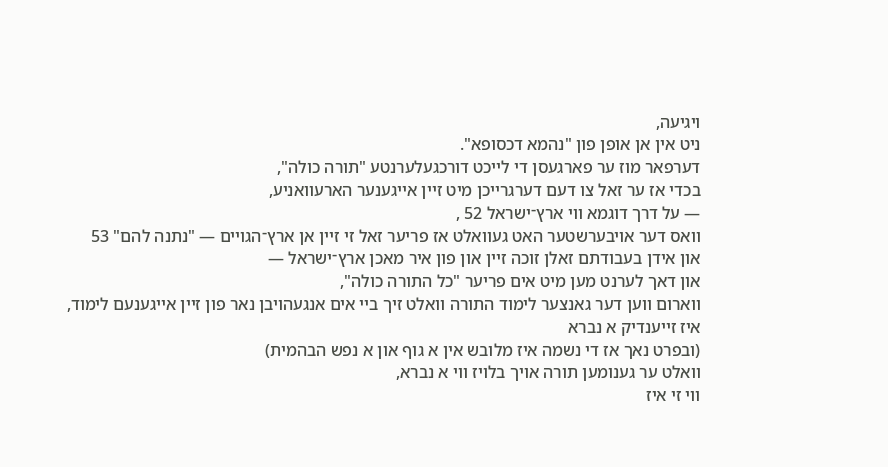ויגיעה,
ניט אין אן אופן פון "נהמא דכסופא".
דערפאר מוז ער פארגעסן די לייכט דורכגעלערנטע "תורה כולה",
בכדי אז ער זאל צו דעם דערגרייכן מיט זיין אייגענער הארעוואניע,
— על דרך דוגמא ווי ארץ־ישראל 52 ,
וואס דער אויבערשטער האט געוואלט אז פריער זאל זי זיין אן ארץ־הגויים — "נתנה להם" 53
און אידן בעבודתם זאלן זוכה זיין און פון איר מאכן ארץ־ישראל —
און דאך לערנט מען מיט אים פריער "כל התורה כולה",
ווארום ווען דער גאנצער לימוד התורה וואלט זיך ביי אים אנגעהויבן נאר פון זיין אייגענעם לימוד,
איז זייענדיק א נברא
(ובפרט נאך אז די נשמה איז מלובש אין א גוף און א נפש הבהמית)
וואלט ער גענומען תורה אויך בלויז ווי א נברא,
ווי זי איז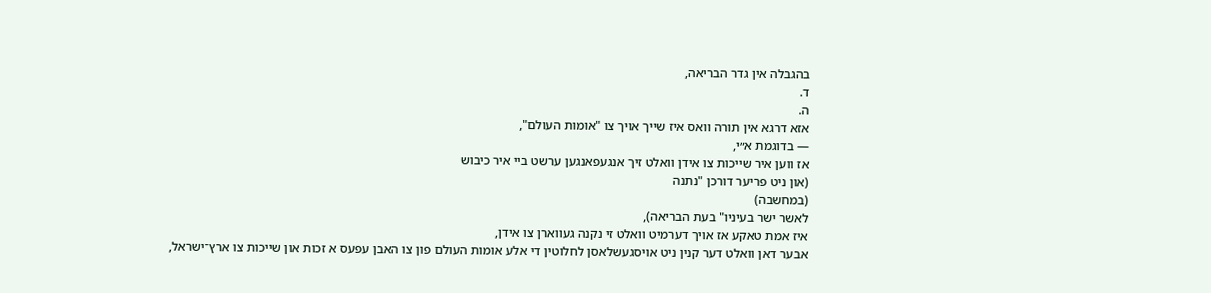בהגבלה אין גדר הבריאה,
ד.
ה.
אזא דרגא אין תורה וואס איז שייך אויך צו "אומות העולם",
— בדוגמת א״י,
אז ווען איר שייכות צו אידן וואלט זיך אנגעפאנגען ערשט ביי איר כיבוש
(און ניט פריער דורכן "נתנה
(במחשבה)
לאשר ישר בעיניו" בעת הבריאה),
איז אמת טאקע אז אויך דערמיט וואלט זי נקנה געווארן צו אידן,
אבער דאן וואלט דער קנין ניט אויסגעשלאסן לחלוטין די אלע אומות העולם פון צו האבן עפעס א זכות און שייכות צו ארץ־ישראל,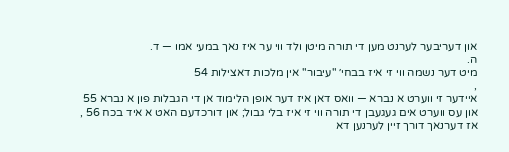און דעריבער לערנט מען די תורה מיטן ולד ווי ער איז נאך במעי אמו — ד.
ה.
מיט דער נשמה ווי זי איז בבחי׳ "עיבור" אין מלכות דאצילות 54
,
איידער זי ווערט א נברא — וואס דאן איז דער אופן הלימוד אן די הגבלות פון א נברא 55
און עס ווערט אים געגעבן די תורה ווי זי איז בלי גבול; און דורכדעם האט א איד בכח 56 ,
אז דערנאך דורך זיין לערנען דא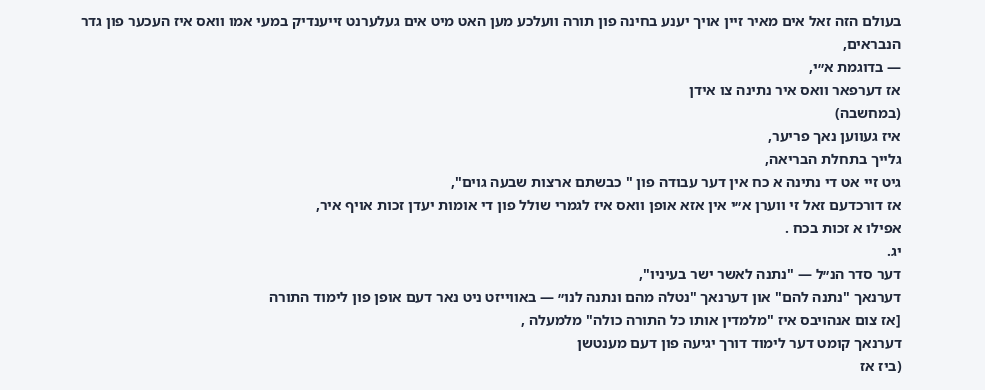בעולם הזה זאל אים מאיר זיין אויך יענע בחינה פון תורה וועלכע מען האט מיט אים געלערנט זייענדיק במעי אמו וואס איז העכער פון גדר הנבראים,
— בדוגמת א״י,
אז דערפאר וואס איר נתינה צו אידן
(במחשבה)
איז געווען נאך פריער,
גלייך בתחלת הבריאה,
גיט זיי אט די נתינה א כח אין דער עבודה פון " כבשתם ארצות שבעה גוים",
אז דורכדעם זאל זי ווערן א״י אין אזא אופן וואס איז לגמרי שולל פון די אומות יעדן זכות אויף איר,
אפילו א זכות בכח .
יג.
דער סדר הנ״ל — "נתנה לאשר ישר בעיניו",
דערנאך "נתנה להם" און דערנאך "נטלה מהם ונתנה לנו״ — באווייזט ניט נאר דעם אופן פון לימוד התורה
[אז צום אנהויבס איז "מלמדין אותו כל התורה כולה" מלמעלה ,
דערנאך קומט דער לימוד דורך יגיעה פון דעם מענטשן
(ביז אז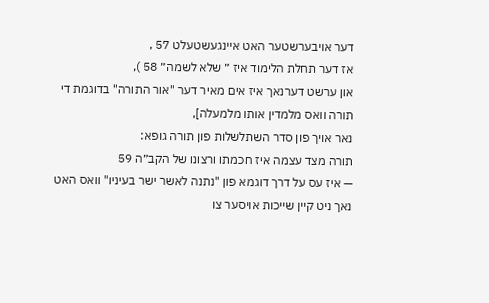דער אויבערשטער האט איינגעשטעלט 57 ,
אז דער תחלת הלימוד איז ״ שלא לשמה״ 58 ),
און ערשט דערנאך איז אים מאיר דער "אור התורה" בדוגמת די תורה וואס מלמדין אותו מלמעלה],
נאר אויך פון סדר השתלשלות פון תורה גופא:
תורה מצד עצמה איז חכמתו ורצונו של הקב״ה 59
— איז עס על דרך דוגמא פון "נתנה לאשר ישר בעיניו" וואס האט נאך ניט קיין שייכות אויסער צו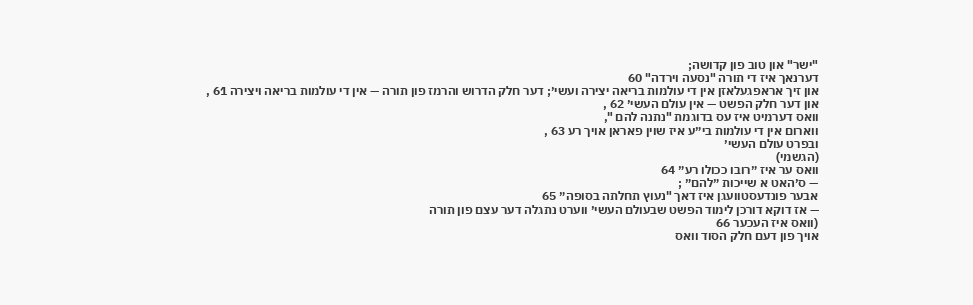"ישר" און טוב פון קדושה;
דערנאך איז די תורה "נסעה וירדה" 60
און זיך אראפגעלאזן אין די עולמות בריאה יצירה ועשי׳; דער חלק הדרוש והרמז פון תורה — אין די עולמות בריאה ויצירה 61 ,
און דער חלק הפשט — אין עולם העשי׳ 62 ,
וואס דערמיט איז עס בדוגמת "נתנה להם ",
ווארום אין די עולמות בי״ע איז שוין פאראן אויך רע 63 ,
ובפרט עולם העשי׳
(הגשמי)
וואס ער איז ״רובו ככולו רע״ 64
— ס׳האט א שייכות ״להם״ ;
אבער פונדעסטוועגן איז דאך "נעוץ תחלתה בסופה״ 65
— אז דוקא דורכן לימוד הפשט שבעולם העשי׳ ווערט נתגלה דער עצם פון תורה
(וואס איז העכער 66
אויך פון דעם חלק הסוד וואס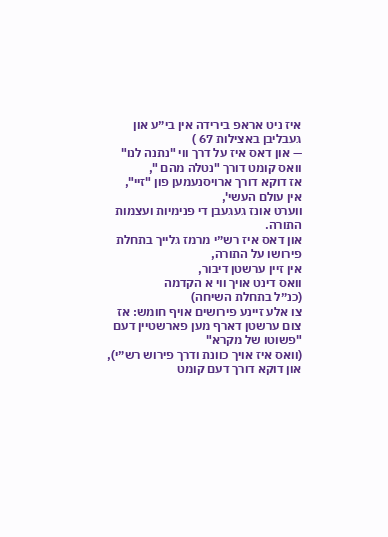איז ניט אראפ בירידה אין בי״ע און געבליבן באצילות 67 )
— און דאס איז על דרך ווי "נתנה לנו" וואס קומט דורך "נטלה מהם ",
אז דוקא דורך ארויסנעמען פון "זיי",
אין עולם העשי',
ווערט אונז געגעבן די פנימיות ועצמות התורה.
און דאס איז רש״י מרמז גלייך בתחלת פירושו על התורה,
אין זיין ערשטן דיבור,
וואס דינט אויך ווי א הקדמה
(כנ״ל בתחלת השיחה)
צו אלע זיינע פירושים אויף חומש: אז צום ערשטן דארף מען פארשטיין דעם "פשוטו של מקרא"
(וואס איז אויך כוונת ודרך פירוש רש״י),
און דוקא דורך דעם קומט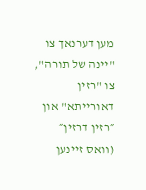מען דערנאך צו "יינה של תורה",
צו "רזין דאורייתא" און ״רזין דרזין״
(װאס זיינען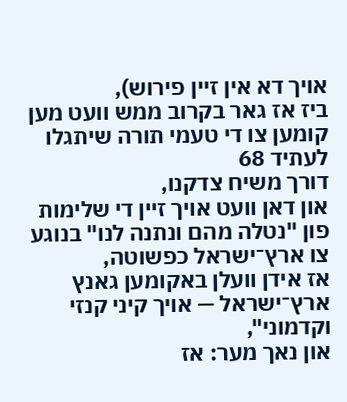אויך דא אין זיין פירוש),
ביז אז גאר בקרוב ממש וועט מען קומען צו די טעמי תורה שיתגלו לעתיד 68
דורך משיח צדקנו,
און דאן וועט אויך זיין די שלימות פון "נטלה מהם ונתנה לנו" בנוגע צו ארץ־ישראל כפשוטה,
אז אידן וועלן באקומען גאנץ ארץ־ישראל — אויך קיני קנזי וקדמוני",
און נאך מער: אז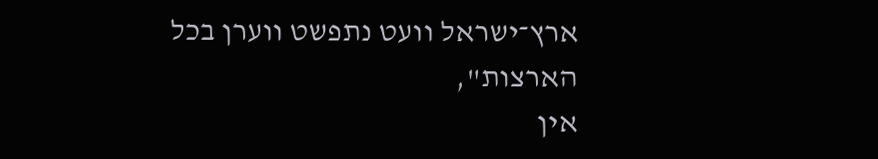ארץ־ישראל וועט נתפשט ווערן בכל הארצות",
אין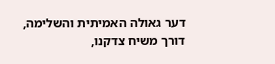דער גאולה האמיתית והשלימה,
דורך משיח צדקנו,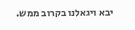יבא ויגאלנו בקרוב ממש.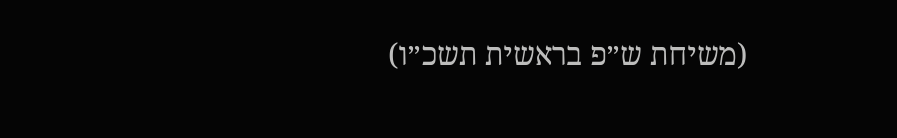(משיחת ש״פ בראשית תשכ״ו)